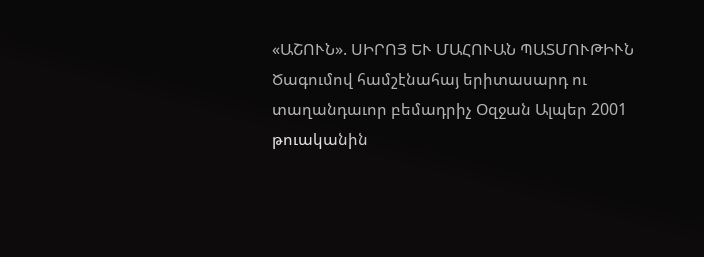«ԱՇՈՒՆ». ՍԻՐՈՅ ԵՒ ՄԱՀՈՒԱՆ ՊԱՏՄՈՒԹԻՒՆ
Ծագումով համշէնահայ երիտասարդ ու տաղանդաւոր բեմադրիչ Օզջան Ալպեր 2001 թուականին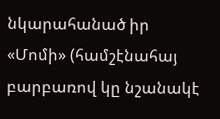նկարահանած իր «Մոմի» (համշէնահայ բարբառով կը նշանակէ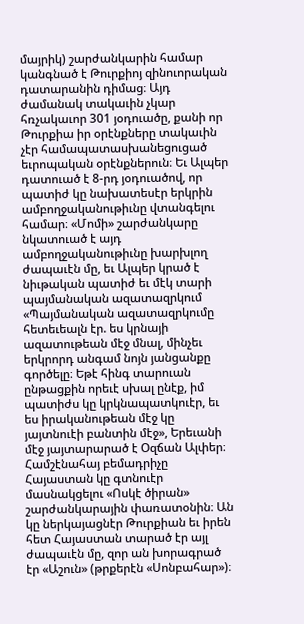մայրիկ) շարժանկարին համար կանգնած է Թուրքիոյ զինուորական դատարանին դիմաց։ Այդ ժամանակ տակաւին չկար հռչակաւոր 301 յօդուածը, քանի որ Թուրքիա իր օրէնքները տակաւին չէր համապատասխանեցուցած եւրոպական օրէնքներուն։ Եւ Ալպեր դատուած է 8-րդ յօդուածով, որ պատիժ կը նախատեսէր երկրին ամբողջականութիւնը վտանգելու համար։ «Մոմի» շարժանկարը նկատուած է այդ ամբողջականութիւնը խարխլող ժապաւէն մը, եւ Ալպեր կրած է նիւթական պատիժ եւ մէկ տարի պայմանական ազատազրկում «Պայմանական ազատազրկումը հետեւեալն էր. ես կրնայի ազատութեան մէջ մնալ, մինչեւ երկրորդ անգամ նոյն յանցանքը գործելը։ Եթէ հինգ տարուան ընթացքին որեւէ սխալ ընէք, իմ պատիժս կը կրկնապատկուէր, եւ ես իրականութեան մէջ կը յայտնուէի բանտին մէջ», Երեւանի մէջ յայտարարած է Օզճան Ալփեր։ Համշէնահայ բեմադրիչը Հայաստան կը գտնուէր մասնակցելու «Ոսկէ ծիրան» շարժանկարային փառատօնին։ Ան կը ներկայացնէր Թուրքիան եւ իրեն հետ Հայաստան տարած էր այլ ժապաւէն մը, զոր ան խորագրած էր «Աշուն» (թրքերէն «Սոնբահար»)։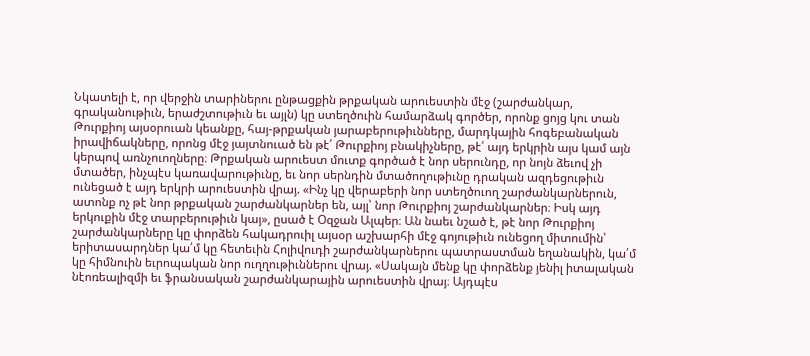Նկատելի է, որ վերջին տարիներու ընթացքին թրքական արուեստին մէջ (շարժանկար, գրականութիւն, երաժշտութիւն եւ այլն) կը ստեղծուին համարձակ գործեր, որոնք ցոյց կու տան Թուրքիոյ այսօրուան կեանքը, հայ-թրքական յարաբերութիւնները, մարդկային հոգեբանական իրավիճակները, որոնց մէջ յայտնուած են թէ՛ Թուրքիոյ բնակիչները, թէ՛ այդ երկրին այս կամ այն կերպով առնչուողները։ Թրքական արուեստ մուտք գործած է նոր սերունդը, որ նոյն ձեւով չի մտածեր, ինչպէս կառավարութիւնը, եւ նոր սերնդին մտածողութիւնը դրական ազդեցութիւն ունեցած է այդ երկրի արուեստին վրայ. «Ինչ կը վերաբերի նոր ստեղծուող շարժանկարներուն, ատոնք ոչ թէ նոր թրքական շարժանկարներ են, այլ՝ նոր Թուրքիոյ շարժանկարներ։ Իսկ այդ երկուքին մէջ տարբերութիւն կայ», ըսած է Օզջան Ալպեր։ Ան նաեւ նշած է, թէ նոր Թուրքիոյ շարժանկարները կը փորձեն հակադրուիլ այսօր աշխարհի մէջ գոյութիւն ունեցող միտումին՝ երիտասարդներ կա՛մ կը հետեւին Հոլիվուդի շարժանկարներու պատրաստման եղանակին, կա՛մ կը հիմնուին եւրոպական նոր ուղղութիւններու վրայ. «Սակայն մենք կը փորձենք յենիլ իտալական նէոռեալիզմի եւ ֆրանսական շարժանկարային արուեստին վրայ։ Այդպէս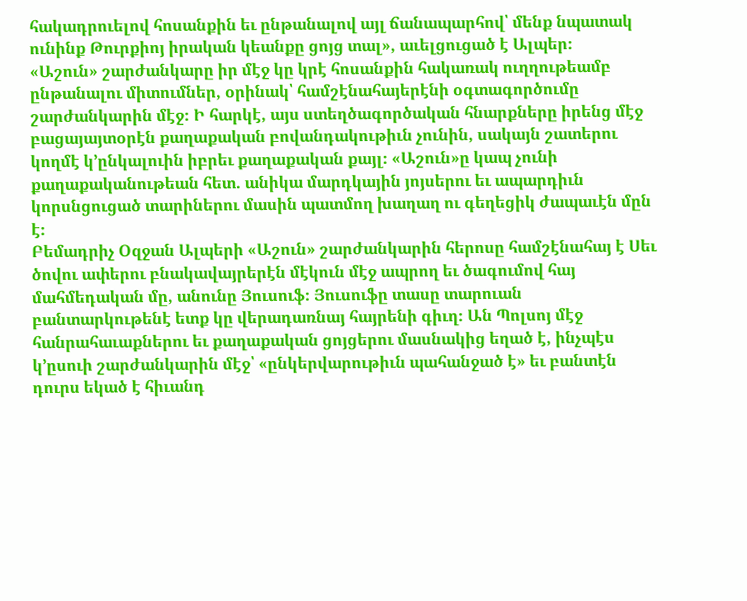հակադրուելով հոսանքին եւ ընթանալով այլ ճանապարհով՝ մենք նպատակ ունինք Թուրքիոյ իրական կեանքը ցոյց տալ», աւելցուցած է Ալպեր։
«Աշուն» շարժանկարը իր մէջ կը կրէ հոսանքին հակառակ ուղղութեամբ ընթանալու միտումներ, օրինակ՝ համշէնահայերէնի օգտագործումը շարժանկարին մէջ։ Ի հարկէ, այս ստեղծագործական հնարքները իրենց մէջ բացայայտօրէն քաղաքական բովանդակութիւն չունին, սակայն շատերու կողմէ կ՚ընկալուին իբրեւ քաղաքական քայլ։ «Աշուն»ը կապ չունի քաղաքականութեան հետ. անիկա մարդկային յոյսերու եւ ապարդիւն կորսնցուցած տարիներու մասին պատմող խաղաղ ու գեղեցիկ ժապաւէն մըն է։
Բեմադրիչ Օզջան Ալպերի «Աշուն» շարժանկարին հերոսը համշէնահայ է Սեւ ծովու ափերու բնակավայրերէն մէկուն մէջ ապրող եւ ծագումով հայ մահմեդական մը, անունը Յուսուֆ։ Յուսուֆը տասը տարուան բանտարկութենէ ետք կը վերադառնայ հայրենի գիւղ։ Ան Պոլսոյ մէջ հանրահաւաքներու եւ քաղաքական ցոյցերու մասնակից եղած է, ինչպէս կ՚ըսուի շարժանկարին մէջ՝ «ընկերվարութիւն պահանջած է» եւ բանտէն դուրս եկած է հիւանդ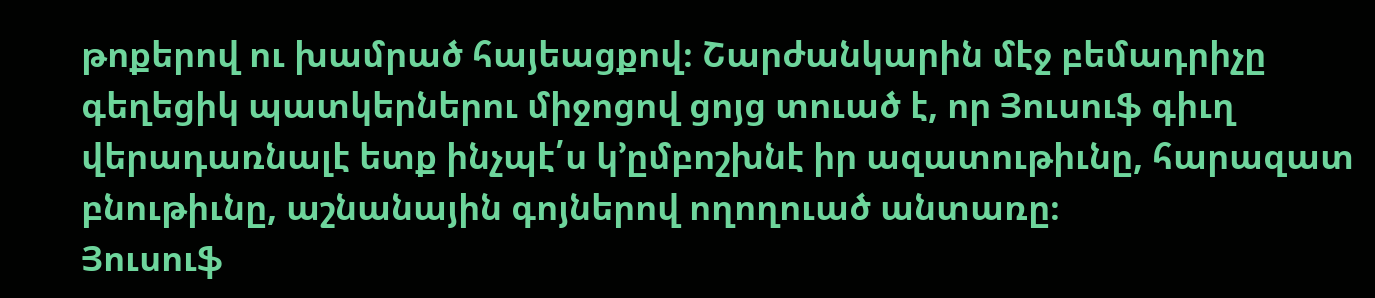թոքերով ու խամրած հայեացքով։ Շարժանկարին մէջ բեմադրիչը գեղեցիկ պատկերներու միջոցով ցոյց տուած է, որ Յուսուֆ գիւղ վերադառնալէ ետք ինչպէ՛ս կ՚ըմբոշխնէ իր ազատութիւնը, հարազատ բնութիւնը, աշնանային գոյներով ողողուած անտառը։
Յուսուֆ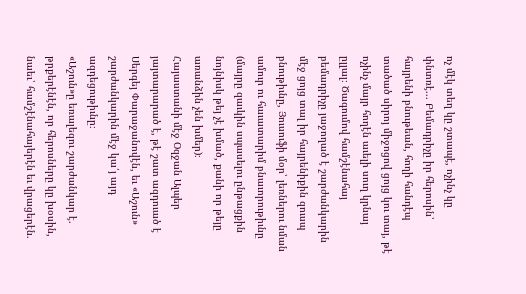ոչ մէկ տեղ կը շտապէ, ոչինչ կը փնտռէ... Բեմադրիչը իր հերոսին՝ հայրենի բնութեան, հողի հանդէպ տածած սիրոյ միջոցով ցոյց կու տայ, թէ ոչինչ մայր հողէն աւելի սուղ կրնայ ըլլալ։ Ծագումով համշէնահայ բեմադրիչը յաջողած է շարժանկարին մէջ ցոյց տալ իր հայրենիքին զուսպ բնութիւնը, Յուսուֆի մօր՝ լեռներու նման ամուր ու հաւատարիմ բնաւորութիւնը (մայրը զաւկին սպասելու ընթացքին նոյնիսկ թեյ չէ խմած, քանի որ թեյը առանձին չեն խմեր)։
Հայաստանի մէջ Օզջան Ալպեր յայտարարած է, թէ շատ ազդուած է Սերգեյ Փարաջանովէն, եւ «Աշուն» շարժանկարին մէջ կա՛յ այդ ազդեցութիւնը։
«Աշուն»ը եռալեզու շարժանկար է. թրքերէնէն, որ հերոսները կը խօսին, նաեւ՝ համշէնահայերէն եւ վրացերէն.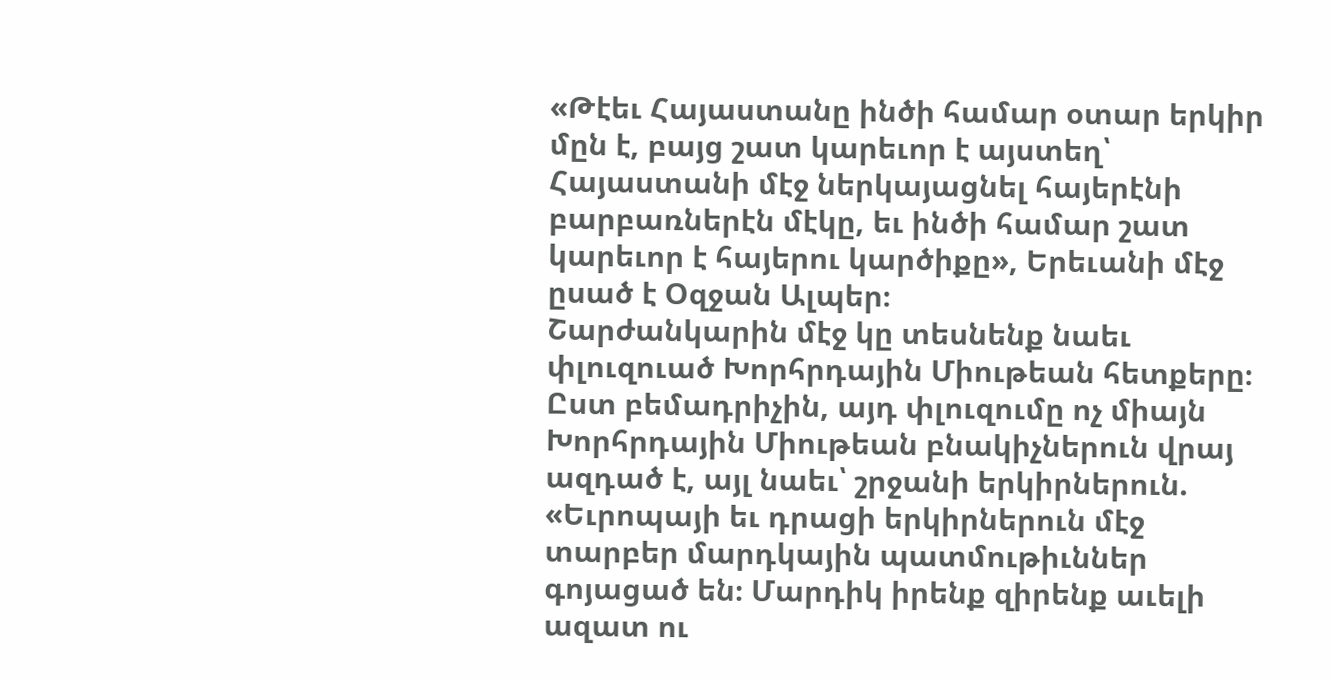«Թէեւ Հայաստանը ինծի համար օտար երկիր մըն է, բայց շատ կարեւոր է այստեղ՝ Հայաստանի մէջ ներկայացնել հայերէնի բարբառներէն մէկը, եւ ինծի համար շատ կարեւոր է հայերու կարծիքը», Երեւանի մէջ ըսած է Օզջան Ալպեր։
Շարժանկարին մէջ կը տեսնենք նաեւ փլուզուած Խորհրդային Միութեան հետքերը։ Ըստ բեմադրիչին, այդ փլուզումը ոչ միայն Խորհրդային Միութեան բնակիչներուն վրայ ազդած է, այլ նաեւ՝ շրջանի երկիրներուն. «Եւրոպայի եւ դրացի երկիրներուն մէջ տարբեր մարդկային պատմութիւններ գոյացած են։ Մարդիկ իրենք զիրենք աւելի ազատ ու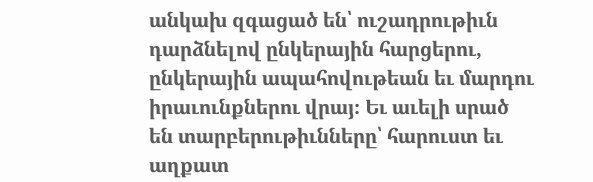անկախ զգացած են՝ ուշադրութիւն դարձնելով ընկերային հարցերու, ընկերային ապահովութեան եւ մարդու իրաւունքներու վրայ։ Եւ աւելի սրած են տարբերութիւնները՝ հարուստ եւ աղքատ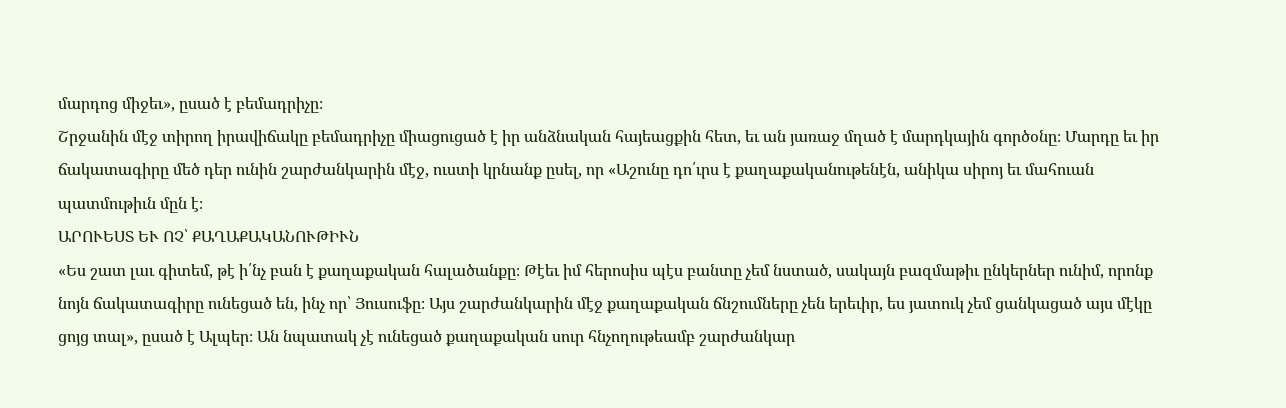մարդոց միջեւ», ըսած է բեմադրիչը։
Շրջանին մէջ տիրող իրավիճակը բեմադրիչը միացուցած է իր անձնական հայեացքին հետ, եւ ան յառաջ մղած է մարդկային գործօնը։ Մարդը եւ իր ճակատագիրը մեծ դեր ունին շարժանկարին մէջ, ուստի կրնանք ըսել, որ «Աշունը դո՛ւրս է քաղաքականութենէն, անիկա սիրոյ եւ մահուան պատմութիւն մըն է։
ԱՐՈՒԵՍՏ ԵՒ ՈՉ՝ ՔԱՂԱՔԱԿԱՆՈՒԹԻՒՆ
«Ես շատ լաւ գիտեմ, թէ ի՛նչ բան է քաղաքական հալածանքը։ Թէեւ իմ հերոսիս պէս բանտը չեմ նստած, սակայն բազմաթիւ ընկերներ ունիմ, որոնք նոյն ճակատագիրը ունեցած են, ինչ որ՝ Յուսուֆը։ Այս շարժանկարին մէջ քաղաքական ճնշումները չեն երեւիր, ես յատուկ չեմ ցանկացած այս մէկը ցոյց տալ», ըսած է Ալպեր։ Ան նպատակ չէ ունեցած քաղաքական սուր հնչողութեամբ շարժանկար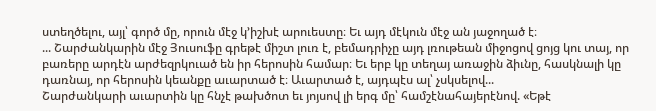ստեղծելու, այլ՝ գործ մը, որուն մէջ կ՚իշխէ արուեստը։ Եւ այդ մէկուն մէջ ան յաջողած է։
... Շարժանկարին մէջ Յուսուֆը գրեթէ միշտ լուռ է, բեմադրիչը այդ լռութեան միջոցով ցոյց կու տայ, որ բառերը արդէն արժեզրկուած են իր հերոսին համար։ Եւ երբ կը տեղայ առաջին ձիւնը, հասկնալի կը դառնայ, որ հերոսին կեանքը աւարտած է։ Աւարտած է, այդպէս ալ՝ չսկսելով...
Շարժանկարի աւարտին կը հնչէ թախծոտ եւ յոյսով լի երգ մը՝ համշէնահայերէնով. «Եթէ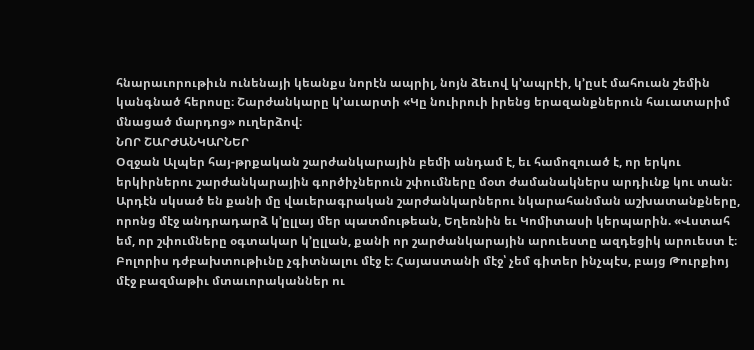հնարաւորութիւն ունենայի կեանքս նորէն ապրիլ, նոյն ձեւով կ՚ապրէի, կ՚ըսէ մահուան շեմին կանգնած հերոսը։ Շարժանկարը կ՚աւարտի «Կը նուիրուի իրենց երազանքներուն հաւատարիմ մնացած մարդոց» ուղերձով։
ՆՈՐ ՇԱՐԺԱՆԿԱՐՆԵՐ
Օզջան Ալպեր հայ-թրքական շարժանկարային բեմի անդամ է, եւ համոզուած է, որ երկու երկիրներու շարժանկարային գործիչներուն շփումները մօտ ժամանակներս արդիւնք կու տան։ Արդէն սկսած են քանի մը վաւերագրական շարժանկարներու նկարահանման աշխատանքները, որոնց մէջ անդրադարձ կ՚ըլլայ մեր պատմութեան, Եղեռնին եւ Կոմիտասի կերպարին. «Վստահ եմ, որ շփումները օգտակար կ՚ըլլան, քանի որ շարժանկարային արուեստը ազդեցիկ արուեստ է։ Բոլորիս դժբախտութիւնը չգիտնալու մէջ է։ Հայաստանի մէջ՝ չեմ գիտեր ինչպէս, բայց Թուրքիոյ մէջ բազմաթիւ մտաւորականներ ու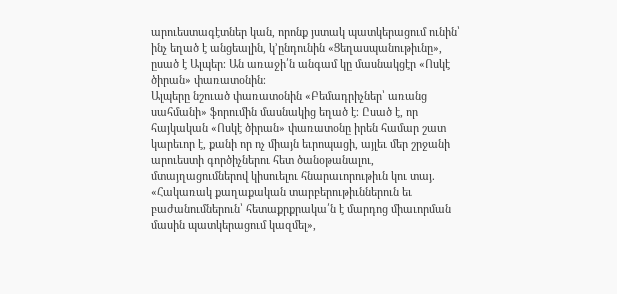արուեստագէտներ կան, որոնք յստակ պատկերացում ունին՝ ինչ եղած է անցեալին, կ՚ընդունին «Ցեղասպանութիւնը», ըսած է Ալպեր։ Ան առաջի՛ն անգամ կը մասնակցէր «Ոսկէ ծիրան» փառատօնին։
Ալպերը նշուած փառատօնին «Բեմադրիչներ՝ առանց սահմանի» ֆորումին մասնակից եղած է։ Ըսած է, որ հայկական «Ոսկէ ծիրան» փառատօնը իրեն համար շատ կարեւոր է, քանի որ ոչ միայն եւրոպացի, այլեւ մեր շրջանի արուեստի գործիչներու հետ ծանօթանալու, մտայղացումներով կիսուելու հնարաւորութիւն կու տայ. «Հակառակ քաղաքական տարբերութիւններուն եւ բաժանումներուն՝ հետաքրքրակա՛ն է մարդոց միաւորման մասին պատկերացում կազմել»,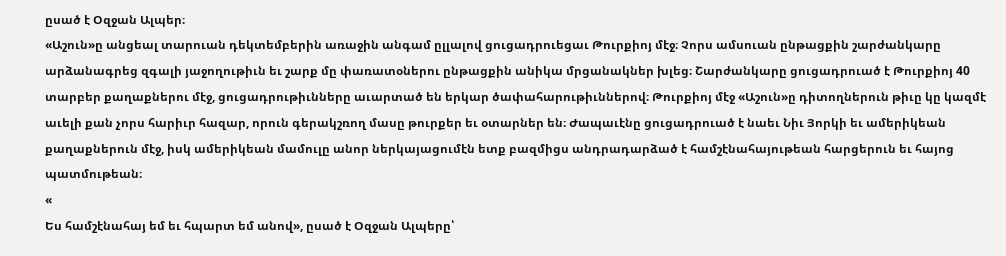ըսած է Օզջան Ալպեր։
«Աշուն»ը անցեալ տարուան դեկտեմբերին առաջին անգամ ըլլալով ցուցադրուեցաւ Թուրքիոյ մէջ։ Չորս ամսուան ընթացքին շարժանկարը արձանագրեց զգալի յաջողութիւն եւ շարք մը փառատօներու ընթացքին անիկա մրցանակներ խլեց։ Շարժանկարը ցուցադրուած է Թուրքիոյ 40 տարբեր քաղաքներու մէջ, ցուցադրութիւնները աւարտած են երկար ծափահարութիւններով։ Թուրքիոյ մէջ «Աշուն»ը դիտողներուն թիւը կը կազմէ աւելի քան չորս հարիւր հազար, որուն գերակշռող մասը թուրքեր եւ օտարներ են։ Ժապաւէնը ցուցադրուած է նաեւ Նիւ Յորկի եւ ամերիկեան քաղաքներուն մէջ, իսկ ամերիկեան մամուլը անոր ներկայացումէն ետք բազմիցս անդրադարձած է համշէնահայութեան հարցերուն եւ հայոց պատմութեան։
«
Ես համշէնահայ եմ եւ հպարտ եմ անով», ըսած է Օզջան Ալպերը՝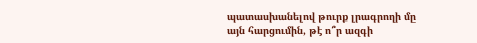պատասխանելով թուրք լրագրողի մը այն հարցումին, թէ ո՞ր ազգի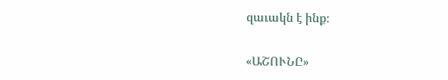զաւակն է ինք։

«ԱՇՈՒՆԸ»